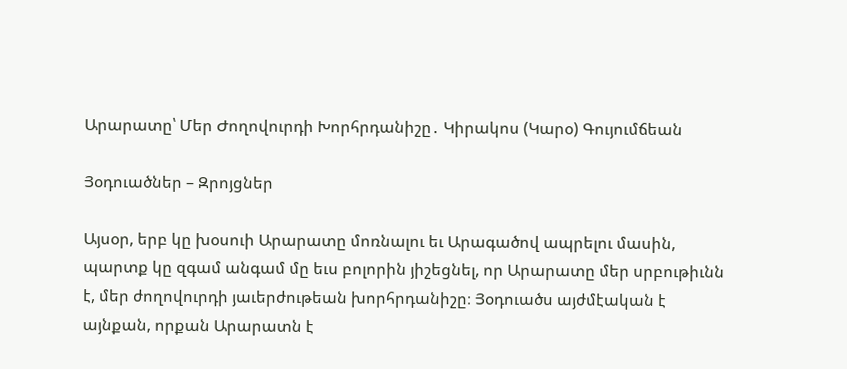Արարատը՝ Մեր Ժողովուրդի Խորհրդանիշը․ Կիրակոս (Կարօ) Գույումճեան

Յօդուածներ – Զրոյցներ

Այսօր, երբ կը խօսուի Արարատը մոռնալու եւ Արագածով ապրելու մասին, պարտք կը զգամ անգամ մը եւս բոլորին յիշեցնել, որ Արարատը մեր սրբութիւնն է, մեր ժողովուրդի յաւերժութեան խորհրդանիշը։ Յօդուածս այժմէական է այնքան, որքան Արարատն է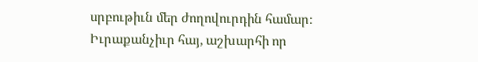սրբութիւն մեր ժողովուրդին համար։ Իւրաքանչիւր հայ, աշխարհի որ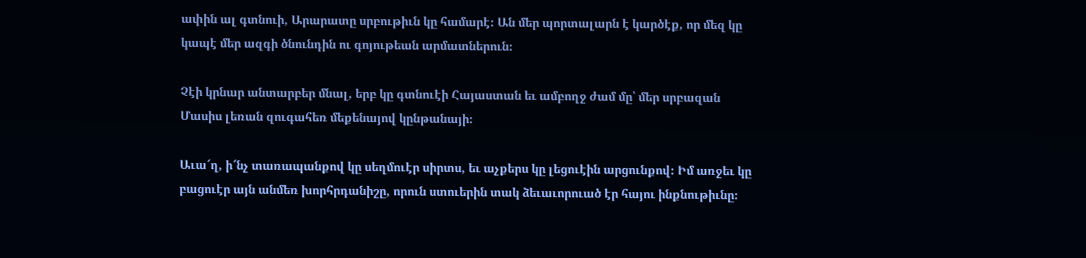ափին ալ գտնուի, Արարատը սրբութիւն կը համարէ։ Ան մեր պորտալարն է կարծէք, որ մեզ կը կապէ մեր ազգի ծնունդին ու գոյութեան արմատներուն։

Չէի կրնար անտարբեր մնալ, երբ կը գտնուէի Հայաստան եւ ամբողջ ժամ մը՝ մեր սրբազան Մասիս լեռան զուգահեռ մեքենայով կընթանայի։

Աւա՜ղ, ի՜նչ տառապանքով կը սեղմուէր սիրտս, եւ աչքերս կը լեցուէին արցունքով։ Իմ առջեւ կը բացուէր այն անմեռ խորհրդանիշը, որուն ստուերին տակ ձեւաւորուած էր հայու ինքնութիւնը։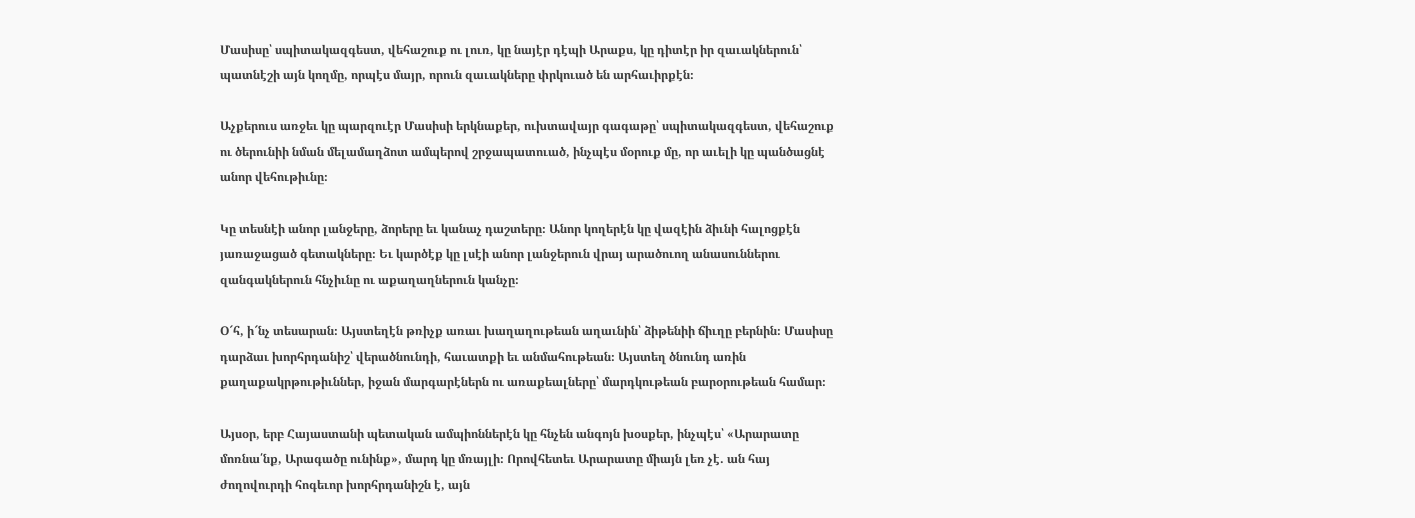Մասիսը՝ սպիտակազգեստ, վեհաշուք ու լուռ, կը նայէր դէպի Արաքս, կը դիտէր իր զաւակներուն՝ պատնէշի այն կողմը, որպէս մայր, որուն զաւակները փրկուած են արհաւիրքէն։

Աչքերուս առջեւ կը պարզուէր Մասիսի երկնաքեր, ուխտավայր գագաթը՝ սպիտակազգեստ, վեհաշուք ու ծերունիի նման մելամաղձոտ ամպերով շրջապատուած, ինչպէս մօրուք մը, որ աւելի կը պանծացնէ անոր վեհութիւնը։

Կը տեսնէի անոր լանջերը, ձորերը եւ կանաչ դաշտերը։ Անոր կողերէն կը վազէին ձիւնի հալոցքէն յառաջացած գետակները։ Եւ կարծէք կը լսէի անոր լանջերուն վրայ արածուող անասուններու զանգակներուն հնչիւնը ու աքաղաղներուն կանչը։

Օ՜հ, ի՜նչ տեսարան։ Այստեղէն թռիչք առաւ խաղաղութեան աղաւնին՝ ձիթենիի ճիւղը բերնին։ Մասիսը դարձաւ խորհրդանիշ՝ վերածնունդի, հաւատքի եւ անմահութեան։ Այստեղ ծնունդ առին քաղաքակրթութիւններ, իջան մարգարէներն ու առաքեալները՝ մարդկութեան բարօրութեան համար։

Այսօր, երբ Հայաստանի պետական ամպիոններէն կը հնչեն անգոյն խօսքեր, ինչպէս՝ «Արարատը մոռնա՛նք, Արագածը ունինք», մարդ կը մռայլի։ Որովհետեւ Արարատը միայն լեռ չէ. ան հայ ժողովուրդի հոգեւոր խորհրդանիշն է, այն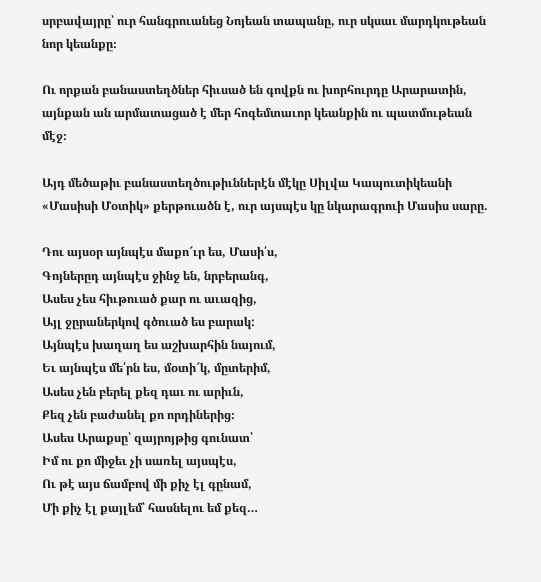սրբավայրը՝ ուր հանգրուանեց Նոյեան տապանը, ուր սկսաւ մարդկութեան նոր կեանքը։

Ու որքան բանաստեղծներ հիւսած են գովքն ու խորհուրդը Արարատին, այնքան ան արմատացած է մեր հոգեմտաւոր կեանքին ու պատմութեան մէջ։

Այդ մեծաթիւ բանաստեղծութիւններէն մէկը Սիլվա Կապուտիկեանի «Մասիսի Մօտիկ» քերթուածն է, ուր այսպէս կը նկարագրուի Մասիս սարը.

Դու այսօր այնպէս մաքո՜ւր ես, Մասի՛ս,
Գոյներըդ այնպէս ջինջ են, նրբերանգ,
Ասես չես հիւթուած քար ու աւազից,
Այլ ջըրաներկով գծուած ես բարակ:
Այնպէս խաղաղ ես աշխարհին նայում,
Եւ այնպէս մե՛րն ես, մօտի՜կ, մըտերիմ,
Ասես չեն բերել քեզ դաւ ու արիւն,
Քեզ չեն բաժանել քո որդիներից։
Ասես Արաքսը՝ զայրոյթից գունատ՝
Իմ ու քո միջեւ չի սառել այսպէս,
Ու թէ այս ճամբով մի քիչ էլ գընամ,
Մի քիչ էլ քայլեմ՝ հասնելու եմ քեզ…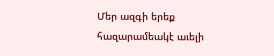Մեր ազգի երեք հազարամեակէ աւելի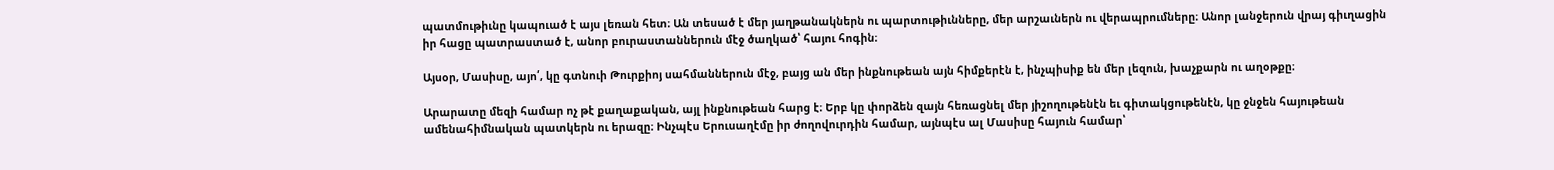պատմութիւնը կապուած է այս լեռան հետ։ Ան տեսած է մեր յաղթանակներն ու պարտութիւնները, մեր արշաւներն ու վերապրումները։ Անոր լանջերուն վրայ գիւղացին իր հացը պատրաստած է, անոր բուրաստաններուն մէջ ծաղկած՝ հայու հոգին։

Այսօր, Մասիսը, այո՛, կը գտնուի Թուրքիոյ սահմաններուն մէջ, բայց ան մեր ինքնութեան այն հիմքերէն է, ինչպիսիք են մեր լեզուն, խաչքարն ու աղօթքը։

Արարատը մեզի համար ոչ թէ քաղաքական, այլ ինքնութեան հարց է։ Երբ կը փորձեն զայն հեռացնել մեր յիշողութենէն եւ գիտակցութենէն, կը ջնջեն հայութեան ամենահիմնական պատկերն ու երազը։ Ինչպէս Երուսաղէմը իր ժողովուրդին համար, այնպէս ալ Մասիսը հայուն համար՝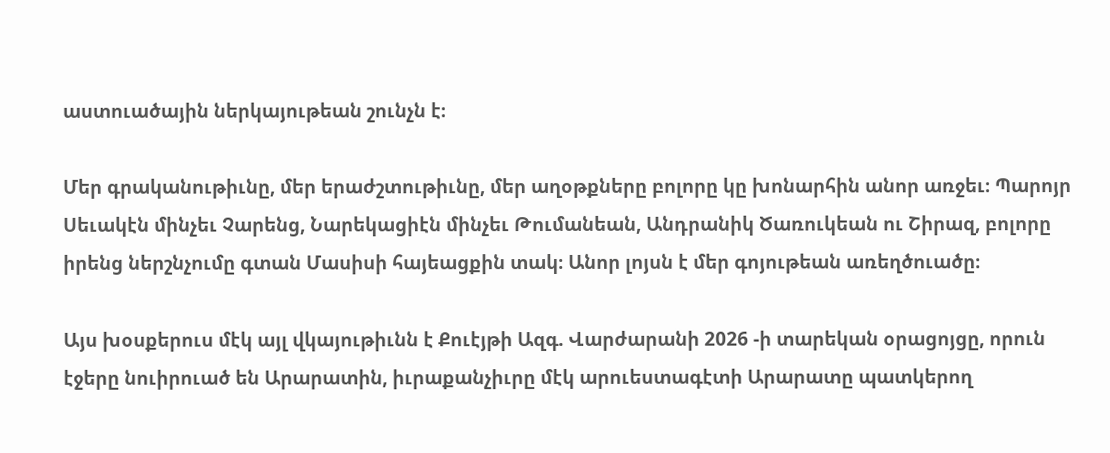աստուածային ներկայութեան շունչն է։

Մեր գրականութիւնը, մեր երաժշտութիւնը, մեր աղօթքները բոլորը կը խոնարհին անոր առջեւ։ Պարոյր Սեւակէն մինչեւ Չարենց, Նարեկացիէն մինչեւ Թումանեան, Անդրանիկ Ծառուկեան ու Շիրազ, բոլորը իրենց ներշնչումը գտան Մասիսի հայեացքին տակ։ Անոր լոյսն է մեր գոյութեան առեղծուածը։

Այս խօսքերուս մէկ այլ վկայութիւնն է Քուէյթի Ազգ. Վարժարանի 2026 -ի տարեկան օրացոյցը, որուն էջերը նուիրուած են Արարատին, իւրաքանչիւրը մէկ արուեստագէտի Արարատը պատկերող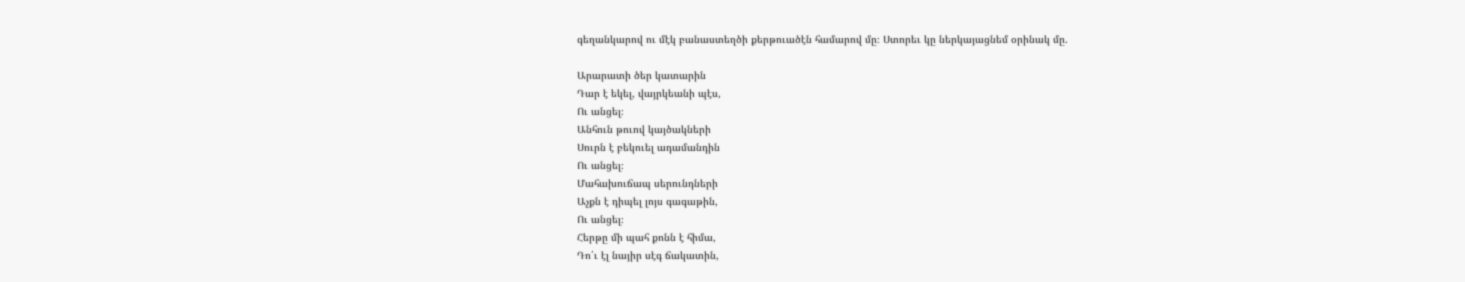գեղանկարով ու մէկ բանաստեղծի քերթուածէն համարով մը։ Ստորեւ կը ներկայացնեմ օրինակ մը.

Արարատի ծեր կատարին
Դար է եկել, վայրկեանի պէս,
Ու անցել։
Անհուն թուով կայծակների
Սուրն է բեկուել ադամանդին
Ու անցել։
Մահախուճապ սերունդների
Աչքն է դիպել լոյս գագաթին,
Ու անցել։
Հերթը մի պահ քոնն է հիմա,
Դո՛ւ էլ նայիր սէգ ճակատին,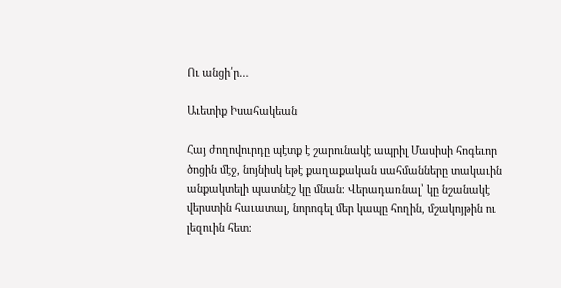Ու անցի՛ր…

Աւետիք Իսահակեան

Հայ ժողովուրդը պէտք է շարունակէ ապրիլ Մասիսի հոգեւոր ծոցին մէջ, նոյնիսկ եթէ քաղաքական սահմանները տակաւին անքակտելի պատնէշ կը մնան։ Վերադառնալ՝ կը նշանակէ վերստին հաւատալ, նորոգել մեր կապը հողին, մշակոյթին ու լեզուին հետ։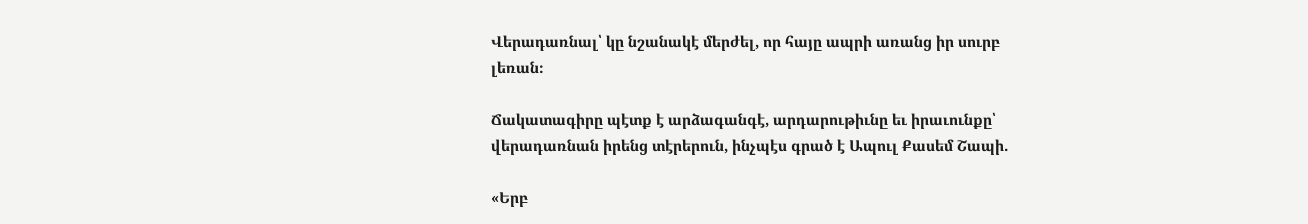Վերադառնալ՝ կը նշանակէ մերժել, որ հայը ապրի առանց իր սուրբ լեռան։

Ճակատագիրը պէտք է արձագանգէ, արդարութիւնը եւ իրաւունքը՝ վերադառնան իրենց տէրերուն, ինչպէս գրած է Ապուլ Քասեմ Շապի.

«Երբ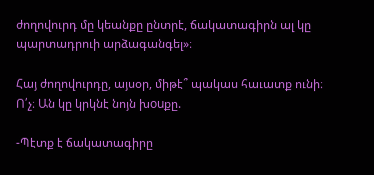ժողովուրդ մը կեանքը ընտրէ, ճակատագիրն ալ կը պարտադրուի արձագանգել»։

Հայ ժողովուրդը, այսօր, միթէ՞ պակաս հաւատք ունի։ Ո՛չ։ Ան կը կրկնէ նոյն խouքը.

-Պէտք է ճակատագիրը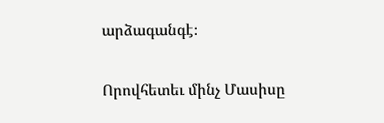արձագանգէ։

Որովհետեւ մինչ Մասիսը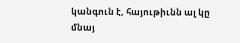կանգուն է, հայութիւնն ալ կը մնայ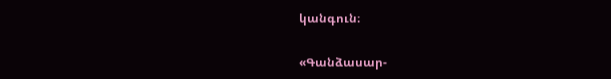կանգուն։

«Գանձասար-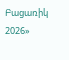Բացառիկ 2026»